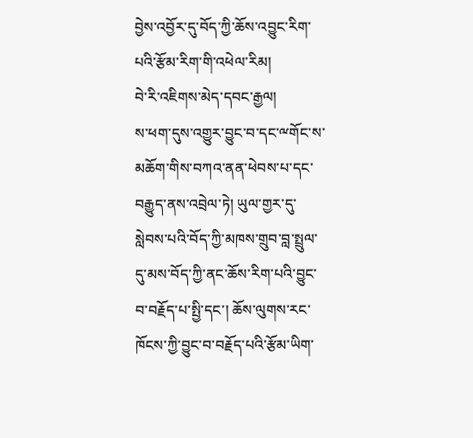བྱེས་འབྱོར་དུ་བོད་ཀྱི་ཆོས་འབྱུང་རིག་པའི་རྩོམ་རིག་གི་འཕེལ་རིམ།
བེ་རི་འཇིགས་མེད་དབང་རྒྱལ།
ས་ཕག་དུས་འགྱུར་བྱུང་བ་དང་ྋགོང་ས་མཆོག་གིས་བཀའ་ནན་ཕེབས་པ་དང་བརྒྱུད་ནས་འབྲེལ་ཏེ། ཡུལ་གྱར་དུ་སླེབས་པའི་བོད་ཀྱི་མཁས་གྲུབ་བླ་སྤྲུལ་དུ་མས་བོད་ཀྱི་ནང་ཆོས་རིག་པའི་བྱུང་བ་བརྗོད་པ་སྤྱི་དང་། ཆོས་ལུགས་རང་ཁོངས་ཀྱི་བྱུང་བ་བརྗོད་པའི་རྩོམ་ཡིག་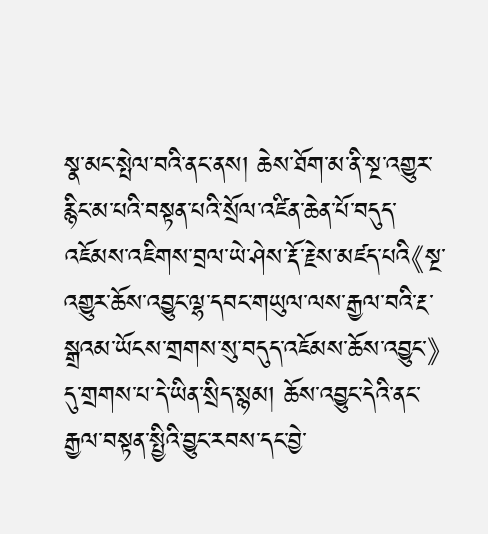སྣ་མང་སྤེལ་བའི་ནང་ནས། ཆེས་ཐོག་མ་ནི་སྔ་འགྱུར་རྙིང་མ་པའི་བསྟན་པའི་སྲོལ་འཛིན་ཆེན་པོ་བདུད་འཇོམས་འཇིགས་བྲལ་ཡེ་ཤེས་རྡོ་རྗེས་མཛད་པའི《སྔ་འགྱུར་ཆོས་འབྱུང་ལྷ་དབང་གཡུལ་ལས་རྒྱལ་བའི་རྔ་སྒྲའམ་ཡོངས་གྲགས་སུ་བདུད་འཇོམས་ཆོས་འབྱུང་》དུ་གྲགས་པ་དེ་ཡིན་སྲིད་སྙམ། ཆོས་འབྱུང་དེའི་ནང་རྒྱལ་བསྟན་སྤྱིའི་བྱུང་རབས་དང་བྱེ་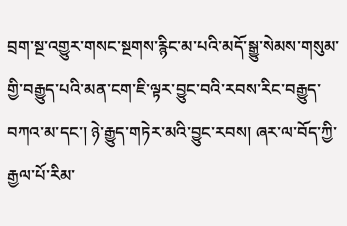བྲག་སྔ་འགྱུར་གསང་སྔགས་རྙིང་མ་པའི་མདོ་སྒྱུ་སེམས་གསུམ་གྱི་བརྒྱུད་པའི་མན་ངག་ཇི་ལྟར་བྱུང་བའི་རབས་རིང་བརྒྱུད་བཀའ་མ་དང་། ཉེ་རྒྱུད་གཏེར་མའི་བྱུང་རབས། ཞར་ལ་བོད་ཀྱི་རྒྱལ་པོ་རིམ་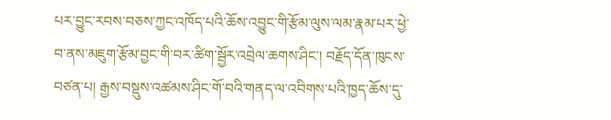པར་བྱུང་རབས་བཅས་ཀྱང་འཁོད་པའི་ཆོས་འབྱུང་གི་རྩོམ་ལུས་ལམ་རྣམ་པར་ཕྱེ་བ་ནས་མཇུག་རྩོམ་བྱང་གི་བར་ཚིག་སྦྱོར་འབྲེལ་ཆགས་ཤིང་། བརྗོད་དོན་ཁུངས་བཙན་པ། རྒྱས་བསྡུས་འཚམས་ཤིང་གོ་བའི་གནད་ལ་འབིགས་པའི་ཁྱད་ཆོས་དུ་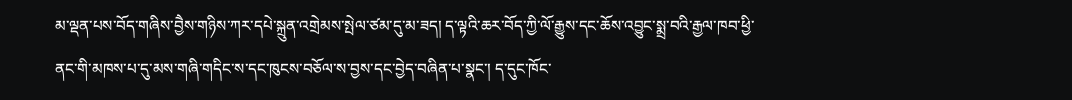མ་ལྡན་པས་བོད་གཞིས་བྱཻས་གཉིས་ཀར་དཔེ་སྐྲུན་འགྲེམས་སྤེལ་ཙམ་དུ་མ་ཟད། ད་ལྟའི་ཆར་བོད་ཀྱི་ལོ་རྒྱུས་དང་ཆོས་འབྱུང་སྨྲ་བའི་རྒྱལ་ཁབ་ཕྱི་ནང་གི་མཁས་པ་དུ་མས་གཞི་གདིང་ས་དང་ཁུངས་བཅོལ་ས་བྱས་དང་བྱེད་བཞིན་པ་སྣང་། ད་དུང་ཁོང་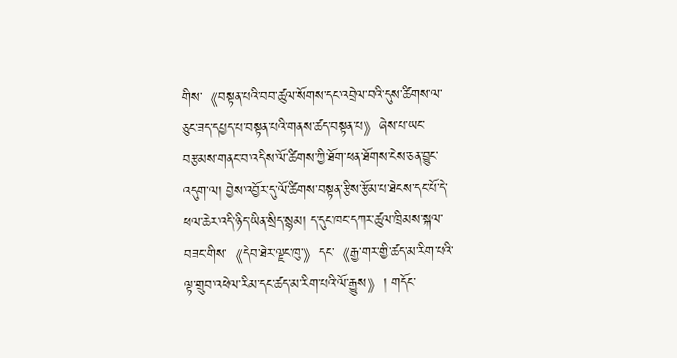གིས་《བསྟན་པའི་བབ་ཚུལ་སོགས་དང་འབྲེལ་བའི་དུས་ཚིགས་ལ་ཅུང་ཟད་དཔྱད་པ་བསྟན་པའི་གནས་ཚད་བསྟན་པ》ཞེས་པ་ཡང་བརྩམས་གནང་བ་འདིས་ལོ་ཚིགས་ཀྱི་ཐོག་ཕན་ཐོགས་ངེས་ཅན་བྱུང་འདུག་ལ། བྱེས་འབྱོར་དུ་ལོ་ཚིགས་བསྟན་རྩིས་རྩོམ་པ་ཐེངས་དང་པོ་དེ་ཕལ་ཆེར་འདི་ཉིད་ཡིན་སྲིད་སྙམ། ད་དུང་ཁང་དཀར་ཚུལ་ཁྲིམས་སྐལ་བཟང་གིས་《དེབ་ཐེར་ལྗང་ཁུ་》དང་《རྒྱ་གར་གྱི་ཚད་མ་རིག་པའི་ལྟ་གྲུབ་འཕེལ་རིམ་དང་ཚད་མ་རིག་པའི་ལོ་རྒྱུས》། གདོང་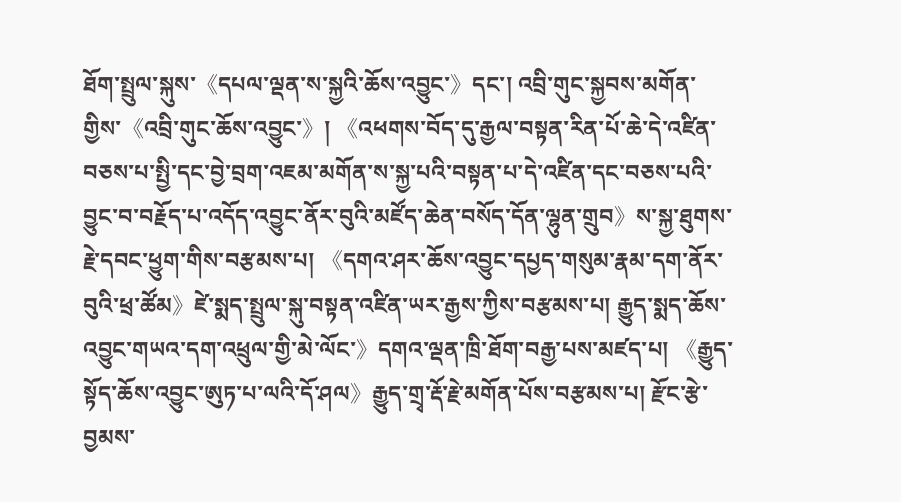ཐོག་སྤྲུལ་སྐུས་《དཔལ་ལྡན་ས་སྐྱའི་ཆོས་འབྱུང་》དང་། འབྲི་གུང་སྐྱབས་མགོན་གྱིས་《འབྲི་གུང་ཆོས་འབྱུང་》། 《འཕགས་བོད་དུ་རྒྱལ་བསྟན་རིན་པོ་ཆེ་དེ་འཛིན་བཅས་པ་སྤྱི་དང་བྱེ་བྲག་འཇམ་མགོན་ས་སྐྱ་པའི་བསྟན་པ་དེ་འཛིན་དང་བཅས་པའི་བྱུང་བ་བརྗོད་པ་འདོད་འབྱུང་ནོར་བུའི་མཛོད་ཆེན་བསོད་དོན་ལྷུན་གྲུབ》ས་སྐྱ་ཐུགས་རྗེ་དབང་ཕྱུག་གིས་བརྩམས་པ། 《དགའ་ཤར་ཆོས་འབྱུང་དཔྱད་གསུམ་རྣམ་དག་ནོར་བུའི་ཕྲ་ཚོམ》ཛེ་སྨད་སྤྲུལ་སྐུ་བསྟན་འཛིན་ཡར་རྒྱས་ཀྱིས་བརྩམས་པ། རྒྱུད་སྨད་ཆོས་འབྱུང་གཡའ་དག་འཕྲུལ་གྱི་མེ་ལོང་》དགའ་ལྡན་ཁྲི་ཐོག་བརྒྱ་པས་མཛད་པ། 《རྒྱུད་སྟོད་ཆོས་འབྱུང་ཨུཏ་པ་ལའི་དོ་ཤལ》རྒྱུད་གྲྭ་རྡོ་རྗེ་མགོན་པོས་བརྩམས་པ། རྫོང་རྩེ་བྱམས་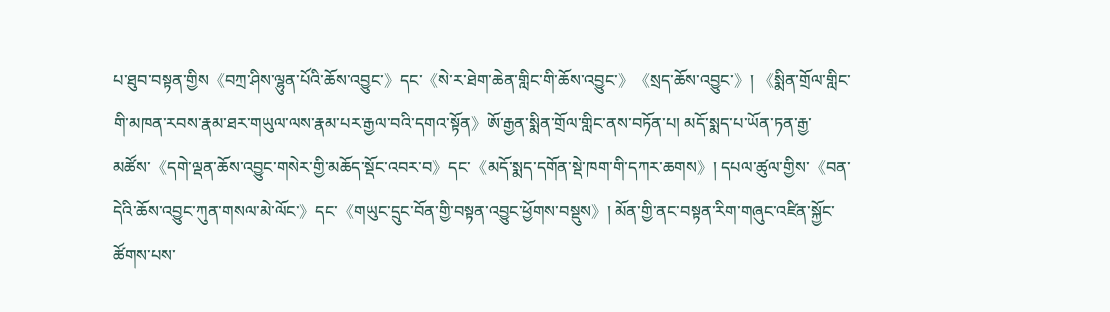པ་ཐུབ་བསྟན་གྱིས《བཀྲ་ཤིས་ལྷུན་པོའི་ཆོས་འབྱུང་》དང་《སེ་ར་ཐེག་ཆེན་གླིང་གི་ཆོས་འབྱུང་》《སྲད་ཆོས་འབྱུང་》། 《སྨིན་གྲོལ་གླིང་གི་མཁན་རབས་རྣམ་ཐར་གཡུལ་ལས་རྣམ་པར་རྒྱལ་བའི་དགའ་སྟོན》ཨོ་རྒྱན་སྨིན་གྲོལ་གླིང་ནས་བཏོན་པ། མདོ་སྨད་པ་ཡོན་ཏན་རྒྱ་མཚོས་《དགེ་ལྡན་ཆོས་འབྱུང་གསེར་གྱི་མཆོད་སྡོང་འབར་བ》དང་《མདོ་སྨད་དགོན་སྡེ་ཁག་གི་དཀར་ཆགས》། དཔལ་ཚུལ་གྱིས་《བན་དེའི་ཆོས་འབྱུང་ཀུན་གསལ་མེ་ལོང་》དང་《གཡུང་དྲུང་བོན་གྱི་བསྟན་འབྱུང་ཕྱོགས་བསྡུས》། མོན་གྱི་ནང་བསྟན་རིག་གཞུང་འཛིན་སྐྱོང་ཚོགས་པས་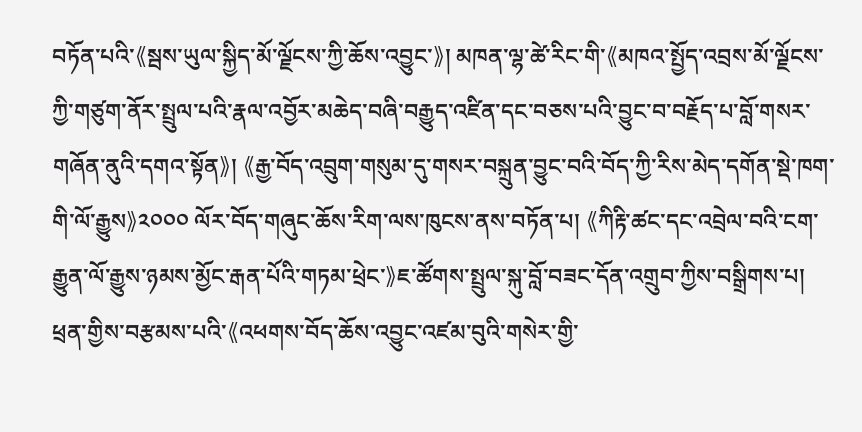བཏོན་པའི་《སྦས་ཡུལ་སྐྱིད་མོ་ལྗོངས་ཀྱི་ཆོས་འབྱུང་》། མཁན་ལྷ་ཚེ་རིང་གི་《མཁའ་སྤྱོད་འབྲས་མོ་ལྗོངས་ཀྱི་གཙུག་ནོར་སྤྲུལ་པའི་རྣལ་འབྱོར་མཆེད་བཞི་བརྒྱུད་འཛིན་དང་བཅས་པའི་བྱུང་བ་བརྗོད་པ་བློ་གསར་གཞོན་ནུའི་དགའ་སྟོན》། 《རྒྱ་བོད་འབྲུག་གསུམ་དུ་གསར་བསྐྲུན་བྱུང་བའི་བོད་ཀྱི་རིས་མེད་དགོན་སྡེ་ཁག་གི་ལོ་རྒྱུས》༢༠༠༠ ལོར་བོད་གཞུང་ཆོས་རིག་ལས་ཁུངས་ནས་བཏོན་པ། 《ཀིརྟི་ཚང་དང་འབྲེལ་བའི་ངག་རྒྱུན་ལོ་རྒྱུས་ཉམས་མྱོང་རྒན་པོའི་གཏམ་ཕྲེང་》ཇ་ཚོགས་སྤྲུལ་སྐུ་བློ་བཟང་དོན་འགྲུབ་ཀྱིས་བསྒྲིགས་པ། ཕྲན་གྱིས་བརྩམས་པའི་《འཕགས་བོད་ཆོས་འབྱུང་འཛམ་བུའི་གསེར་གྱི་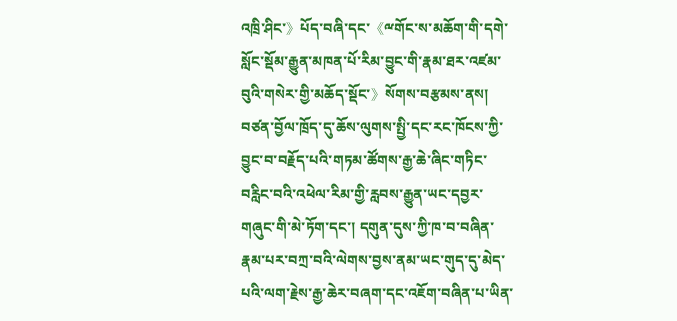འཁྲི་ཤིང་》པོད་བཞི་དང་《ྋགོང་ས་མཆོག་གི་དགེ་སློང་སྡོམ་རྒྱུན་མཁན་པོ་རིམ་བྱུང་གི་རྣམ་ཐར་འཛམ་བུའི་གསེར་གྱི་མཆོད་སྡོང་》སོགས་བརྩམས་ནས། བཙན་བྱོལ་ཁྲོད་དུ་ཆོས་ལུགས་སྤྱི་དང་རང་ཁོངས་ཀྱི་བྱུང་བ་བརྗོད་པའི་གཏམ་ཚོགས་རྒྱ་ཆེ་ཞིང་གཏིང་བརླིང་བའི་འཕེལ་རིམ་གྱི་རླབས་རྒྱུན་ཡང་དབྱར་གཞུང་གི་མེ་ཏོག་དང་། དགུན་དུས་ཀྱི་ཁ་བ་བཞིན་རྣམ་པར་བཀྲ་བའི་ལེགས་བྱས་ནམ་ཡང་གུད་དུ་མེད་པའི་ལག་རྗེས་རྒྱ་ཆེར་བཞག་དང་འཇོག་བཞིན་པ་ཡིན་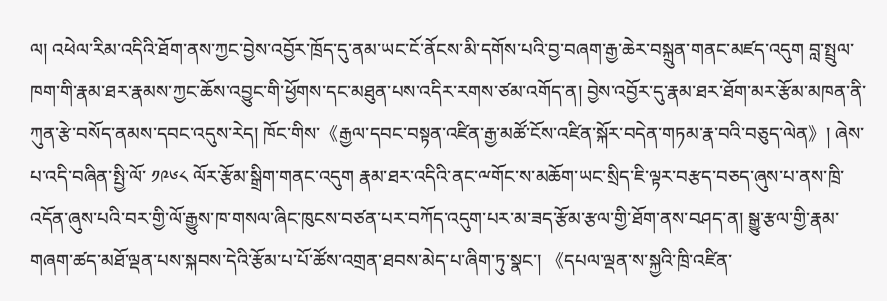ལ། འཕེལ་རིམ་འདིའི་ཐོག་ནས་ཀྱང་བྱེས་འབྱོར་ཁྲོད་དུ་ནམ་ཡང་ངོ་ནོངས་མི་དགོས་པའི་བྱ་བཞག་རྒྱ་ཆེར་བསྐྲུན་གནང་མཛད་འདུག བླ་སྤྲུལ་ཁག་གི་རྣམ་ཐར་རྣམས་ཀྱང་ཆོས་འབྱུང་གི་ཕྱོགས་དང་མཐུན་པས་འདིར་རགས་ཙམ་འགོད་ན། བྱེས་འབྱོར་དུ་རྣམ་ཐར་ཐོག་མར་རྩོམ་མཁན་ནི་ཀུན་རྩེ་བསོད་ནམས་དབང་འདུས་རེད། ཁོང་གིས་《རྒྱལ་དབང་བསྟན་འཛིན་རྒྱ་མཚོ་ངོས་འཛིན་སྐོར་བདེན་གཏམ་རྣ་བའི་བཅུད་ལེན》། ཞེས་པ་འདི་བཞིན་སྤྱི་ལོ་ ༡༩༦༨ ལོར་རྩོམ་སྒྲིག་གནང་འདུག རྣམ་ཐར་འདིའི་ནང་ྋགོང་ས་མཆོག་ཡང་སྲིད་ཇི་ལྟར་བརྩད་བཅད་ཞུས་པ་ནས་ཁྲི་འདོན་ཞུས་པའི་བར་གྱི་ལོ་རྒྱུས་ཁ་གསལ་ཞིང་ཁུངས་བཙན་པར་བཀོད་འདུག་པར་མ་ཟད་རྩོམ་རྩལ་གྱི་ཐོག་ནས་བཤད་ན། སྒྱུ་རྩལ་གྱི་རྣམ་གཞག་ཚད་མཐོ་ལྡན་པས་སྐབས་དེའི་རྩོམ་པ་པོ་ཚོས་འགྲན་ཐབས་མེད་པ་ཞིག་ཏུ་སྣང་། 《དཔལ་ལྡན་ས་སྐྱའི་ཁྲི་འཛིན་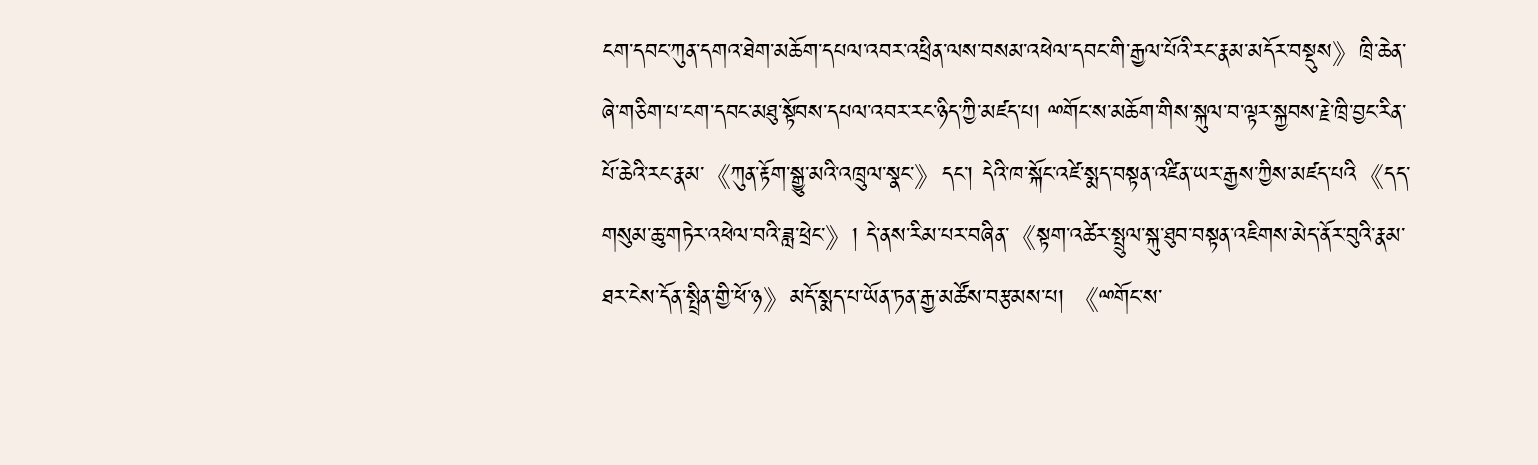ངག་དབང་ཀུན་དགའ་ཐེག་མཆོག་དཔལ་འབར་འཕྲིན་ལས་བསམ་འཕེལ་དབང་གི་རྒྱལ་པོའི་རང་རྣམ་མདོར་བསྡུས》ཁྲི་ཆེན་ཞེ་གཅིག་པ་ངག་དབང་མཐུ་སྟོབས་དཔལ་འབར་རང་ཉིད་ཀྱི་མཛད་པ། ྋགོང་ས་མཆོག་གིས་སྐུལ་བ་ལྟར་སྐྱབས་རྗེ་ཁྲི་བྱང་རིན་པོ་ཆེའི་རང་རྣམ་《ཀུན་རྟོག་སྒྱུ་མའི་འཁྲུལ་སྣང་》དང་། དེའི་ཁ་སྐོང་འཛེ་སྨད་བསྟན་འཛིན་ཡར་རྒྱས་ཀྱིས་མཛད་པའི《དད་གསུམ་ཆུ་གཏེར་འཕེལ་བའི་ཟླ་ཕྲེང་》། དེ་ནས་རིམ་པར་བཞིན་《སྟག་འཚེར་སྤྲུལ་སྐུ་ཐུབ་བསྟན་འཇིགས་མེད་ནོར་བུའི་རྣམ་ཐར་ངེས་དོན་སྤྲིན་གྱི་ཕོ་ཉ》མདོ་སྨད་པ་ཡོན་ཏན་རྒྱ་མཚོས་བརྩམས་པ། 《ྋགོང་ས་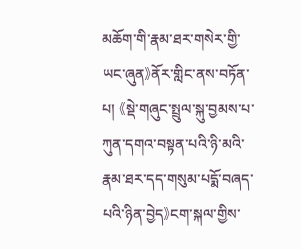མཆོག་གི་རྣམ་ཐར་གསེར་གྱི་ཡང་ཞུན》ནོར་གླིང་ནས་བཏོན་པ། 《སྡེ་གཞུང་སྤྲུལ་སྐུ་བྱམས་པ་ཀུན་དགའ་བསྟན་པའི་ཉི་མའི་རྣམ་ཐར་དད་གསུམ་པདྨོ་བཞད་པའི་ཉིན་བྱེད》ངག་སྐལ་གྱིས་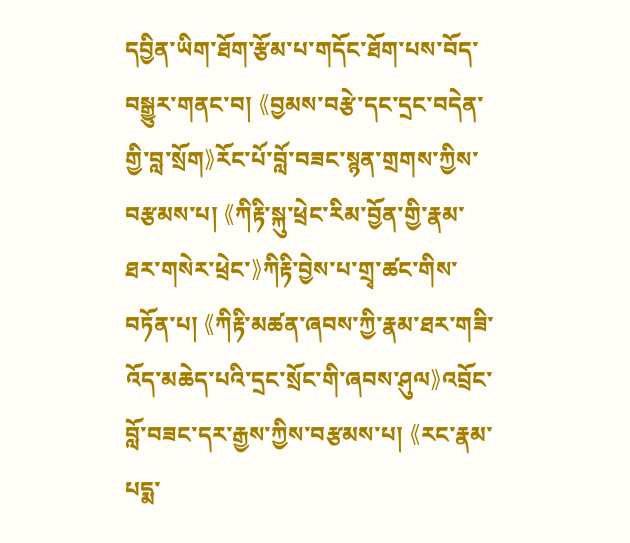དབྱིན་ཡིག་ཐོག་རྩོམ་པ་གདོང་ཐོག་པས་བོད་བསྒྱུར་གནང་བ། 《བྱམས་བརྩེ་དང་དྲང་བདེན་གྱི་བླ་སྲོག》རོང་པོ་བློ་བཟང་སྙན་གྲགས་ཀྱིས་བརྩམས་པ། 《ཀིརྟི་སྐུ་ཕྲེང་རིམ་བྱོན་གྱི་རྣམ་ཐར་གསེར་ཕྲེང་》ཀིརྟི་བྱེས་པ་གྲྭ་ཚང་གིས་བཏོན་པ། 《ཀིརྟི་མཚན་ཞབས་ཀྱི་རྣམ་ཐར་གཟི་འོད་མཆེད་པའི་དྲང་སྲོང་གི་ཞབས་ཤུལ》འབྲོང་བློ་བཟང་དར་རྒྱས་ཀྱིས་བརྩམས་པ། 《རང་རྣམ་པདྨ་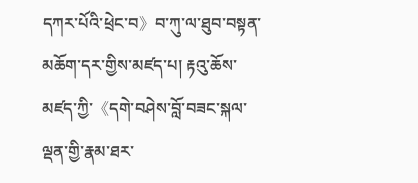དཀར་པོའི་ཕྲེང་བ》བ་ཀུ་ལ་ཐུབ་བསྟན་མཆོག་དར་གྱིས་མཛད་པ། རྟའུ་ཆོས་མཛད་ཀྱི་《དགེ་བཤེས་བློ་བཟང་སྐལ་ལྡན་གྱི་རྣམ་ཐར་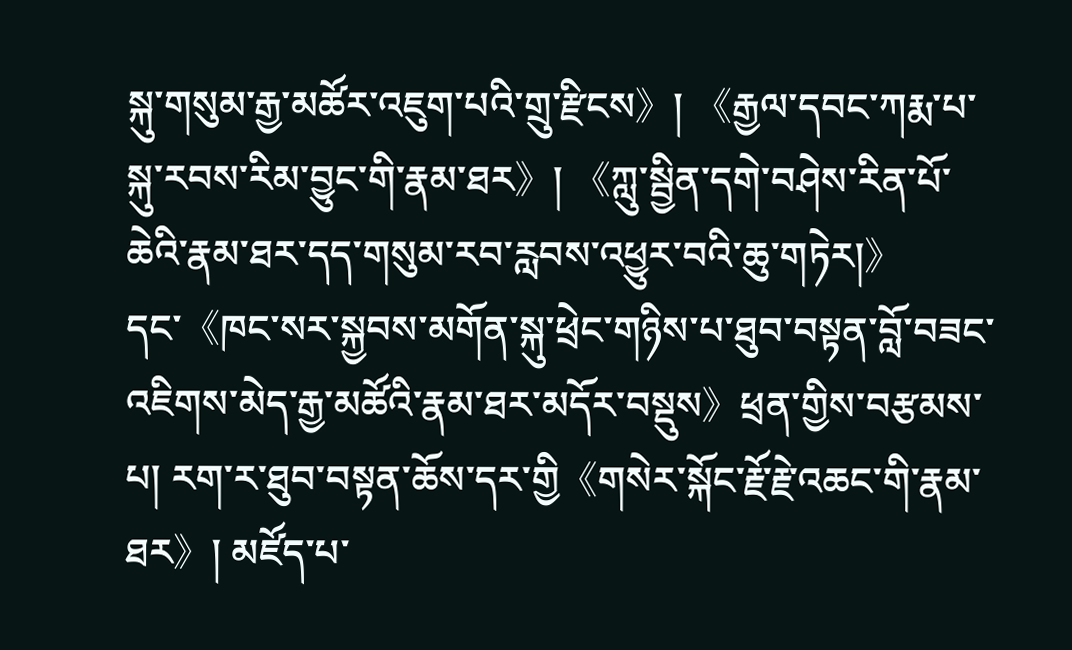སྐུ་གསུམ་རྒྱ་མཚོར་འཇུག་པའི་གྲུ་རྫིངས》། 《རྒྱལ་དབང་ཀརྨ་པ་སྐུ་རབས་རིམ་བྱུང་གི་རྣམ་ཐར》། 《ཀླུ་སྦྱིན་དགེ་བཤེས་རིན་པོ་ཆེའི་རྣམ་ཐར་དད་གསུམ་རབ་རླབས་འཕྱུར་བའི་ཆུ་གཏེར།》དང་《ཁང་སར་སྐྱབས་མགོན་སྐུ་ཕྲེང་གཉིས་པ་ཐུབ་བསྟན་བློ་བཟང་འཇིགས་མེད་རྒྱ་མཚོའི་རྣམ་ཐར་མདོར་བསྡུས》ཕྲན་གྱིས་བརྩམས་པ། རག་ར་ཐུབ་བསྟན་ཆོས་དར་གྱི《གསེར་སྐོང་རྗོ་རྗེ་འཆང་གི་རྣམ་ཐར》། མཛོད་པ་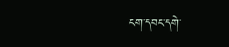ངག་དབང་དགེ་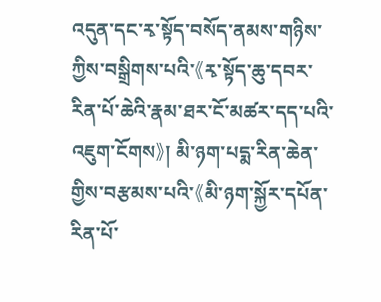འདུན་དང་རྭ་སྟོད་བསོད་ནམས་གཉིས་ཀྱིས་བསྒྲིགས་པའི་《རྭ་སྟོད་ཆུ་དབར་རིན་པོ་ཆེའི་རྣམ་ཐར་ངོ་མཚར་དད་པའི་འཇུག་ངོགས》། མི་ཉག་པདྨ་རིན་ཆེན་གྱིས་བརྩམས་པའི་《མི་ཉག་སྐྱོར་དཔོན་རིན་པོ་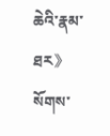ཆེའི་རྣམ་ཐར》སོགས་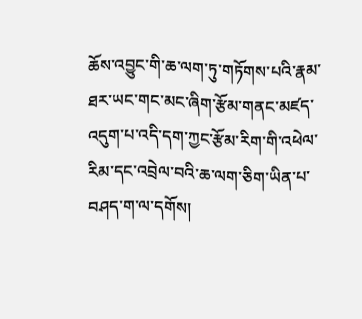ཆོས་འབྱུང་གི་ཆ་ལག་ཏུ་གཏོགས་པའི་རྣམ་ཐར་ཡང་གང་མང་ཞིག་རྩོམ་གནང་མཛད་འདུག་པ་འདི་དག་ཀྱང་རྩོམ་རིག་གི་འཕེལ་རིམ་དང་འབྲེལ་བའི་ཆ་ལག་ཅིག་ཡིན་པ་བཤད་ག་ལ་དགོས།